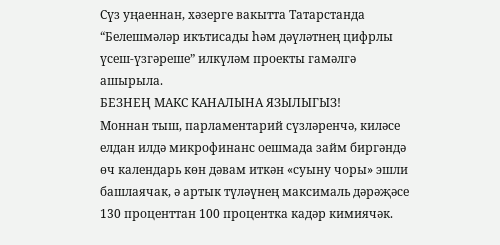Сүз уңаеннан, хәзерге вакытта Татарстанда “Белешмәләр икътисады һәм дәүләтнең цифрлы үсеш-үзгәреше” илкүләм проекты гамәлгә ашырыла.
БЕЗНЕҢ МАКС КАНАЛЫНА ЯЗЫЛЫГЫЗ!
Моннан тыш, парламентарий сүзләренчә, киләсе елдан илдә микрофинанс оешмада займ биргәндә өч календарь көн дәвам иткән «суыну чоры» эшли башлаячак, ә артык түләүнең максималь дәрәҗәсе 130 проценттан 100 процентка кадәр кимиячәк.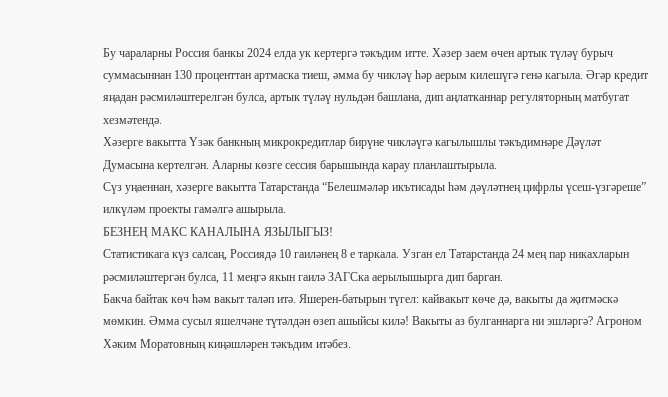Бу чараларны Россия банкы 2024 елда ук кертергә тәкъдим итте. Хәзер заем өчен артык түләү бурыч суммасыннан 130 проценттан артмаска тиеш, әмма бу чикләү һәр аерым килешүгә генә кагыла. Әгәр кредит яңадан рәсмиләштерелгән булса, артык түләү нульдән башлана, дип аңлатканнар регуляторның матбугат хезмәтендә.
Хәзерге вакытта Үзәк банкның микрокредитлар бирүне чикләүгә кагылышлы тәкъдимнәре Дәүләт Думасына кертелгән. Аларны көзге сессия барышында карау планлаштырыла.
Сүз уңаеннан, хәзерге вакытта Татарстанда “Белешмәләр икътисады һәм дәүләтнең цифрлы үсеш-үзгәреше” илкүләм проекты гамәлгә ашырыла.
БЕЗНЕҢ МАКС КАНАЛЫНА ЯЗЫЛЫГЫЗ!
Статистикага күз салсаң, Россиядә 10 гаиләнең 8 е таркала. Узган ел Татарстанда 24 мең пар никахларын рәсмиләштергән булса, 11 меңгә якын гаилә ЗАГСка аерылышырга дип барган.
Бакча байтак көч һәм вакыт таләп итә. Яшерен-батырын түгел: кайвакыт көче дә, вакыты да җитмәскә мөмкин. Әмма сусыл яшелчәне түтәлдән өзеп ашыйсы килә! Вакыты аз булганнарга ни эшләргә? Агроном Хәким Моратовның киңәшләрен тәкъдим итәбез.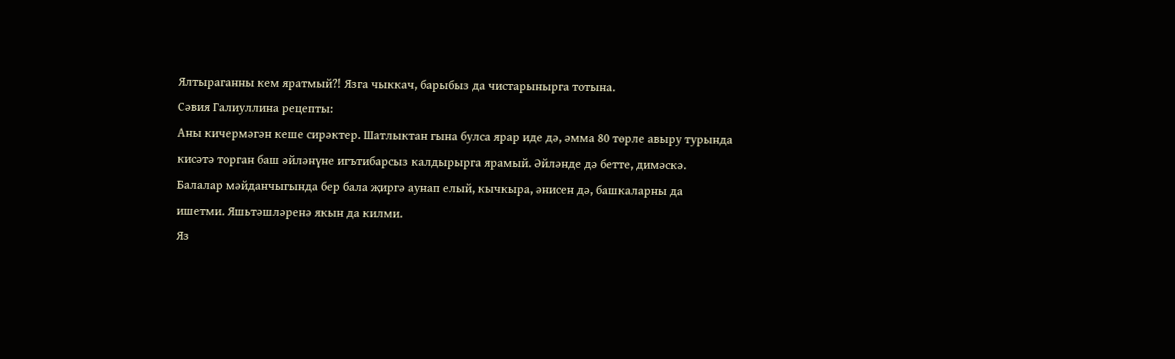Ялтыраганны кем яратмый?! Язга чыккач, барыбыз да чистарынырга тотына.
Сәвия Галиуллина рецепты:
Аны кичермәгән кеше сирәктер. Шатлыктан гына булса ярар иде дә, әмма 80 төрле авыру турында кисәтә торган баш әйләнүне игътибарсыз калдырырга ярамый. Әйләнде дә бетте, димәскә.
Балалар мәйданчыгында бер бала җиргә аунап елый, кычкыра, әнисен дә, башкаларны да ишетми. Яшьтәшләренә якын да килми.
Яз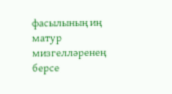фасылының иң матур мизгелләренең берсе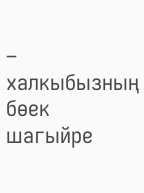– халкыбызның бөек шагыйре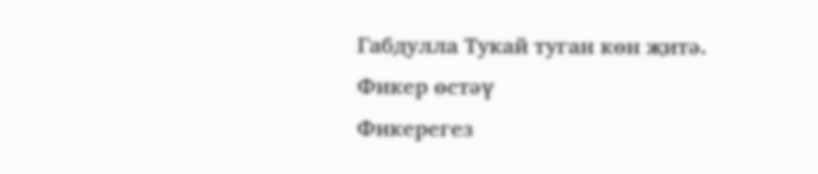Габдулла Тукай туган көн җитә.
Фикер өстәү
Фикерегез